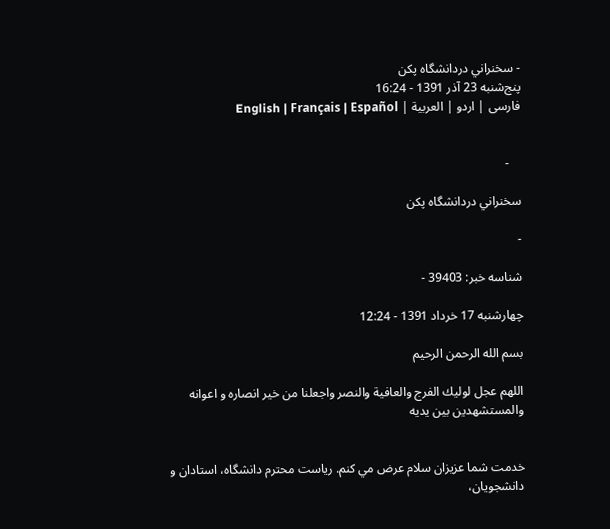- سخنراني دردانشگاه پكن
پنج‌شنبه 23 آذر 1391 - 16:24
فارسی | اردو | العربية | English | Français | Español


    -

سخنراني دردانشگاه پكن

-

شناسه خبر: 39403 -

چهارشنبه 17 خرداد 1391 - 12:24

بسم الله الرحمن الرحيم

اللهم‌ عجل‌ لوليك‌ الفرج‌ والعافية والنصر واجعلنا من‌ خير انصاره و اعوانه‌‌ والمستشهدين‌ بين‌ يديه‌


خدمت شما عزيزان سلام عرض مي كنم. رياست محترم دانشگاه، استادان و دانشجويان،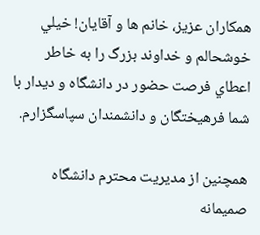همكاران عزيز، خانم ها و آقايان! خيلي خوشحالم و خداوند بزرگ را به خاطر اعطاي فرصت حضور در دانشگاه و ديدار با شما فرهيختگان و دانشمندان سپاسگزارم.

همچنين از مديريت محترم دانشگاه صميمانه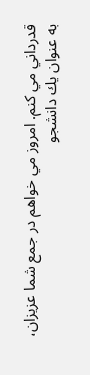قدرداني مي كنم. امروز مي خواهم در جمع شما عزيزان، به عنوان يك دانشجو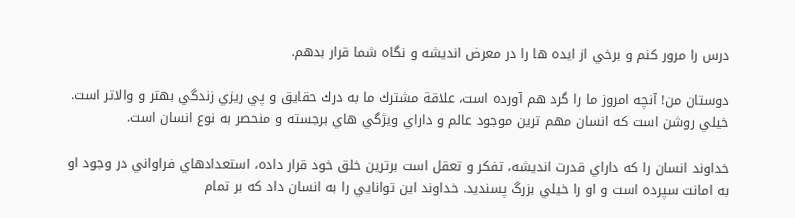درس را مرور كنم و برخي از ايده ها را در معرض انديشه و نگاه شما قرار بدهم.

دوستان من! آنچه امروز ما را گرد هم آورده است، علاقة مشترك ما به درك حقايق و پي ريزي زندگي بهتر و والاتر است. خيلي روشن است كه انسان مهم ترين موجود عالم و داراي ويژگي هاي برجسته و منحصر به نوع انسان است.

خداوند انسان را كه داراي قدرت انديشه، تفكر و تعقل است برترين خلق خود قرار داده، استعدادهاي فراواني در وجود او به امانت سپرده است و او را خيلي بزرگ پسنديد. خداوند اين توانايي را به انسان داد كه بر تمام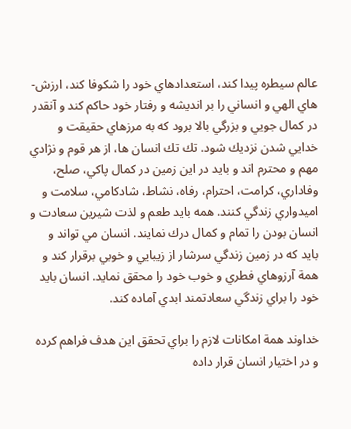عالم سيطره پيدا كند، استعدادهاي خود را شكوفا كند، ارزش-هاي الهي و انساني را بر انديشه و رفتار خود حاكم كند و آنقدر در كمال جويي و بزرگي بالا برود كه به مرزهاي حقيقت و خدايي شدن نزديك شود. تك تك انسان ها، از هر قوم و نژادي مهم و محترم اند و بايد در اين زمين در كمال پاكي، صلح، وفاداري، كرامت، احترام، رفاه، نشاط، شادكامي، سلامت و اميدواري زندگي كنند. همه بايد طعم و لذت شيرين سعادت و انسان بودن را تمام و كمال درك نمايند. انسان مي تواند و بايد كه در زمين زندگي سرشار از زيبايي و خوبي برقرار كند و همة آرزوهاي فطري و خوب خود را محقق نمايد. انسان بايد خود را براي زندگي سعادتمند ابدي آماده كند.

خداوند همة امكانات لازم را براي تحقق اين هدف فراهم كرده و در اختيار انسان قرار داده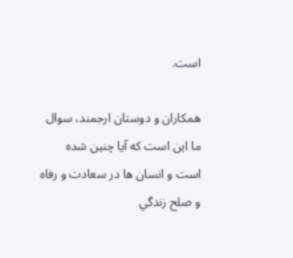است.

همكاران و دوستان ارجمند، سوال ما اين است كه آيا چنين شده است و انسان ها در سعادت و رفاه و صلح زندگي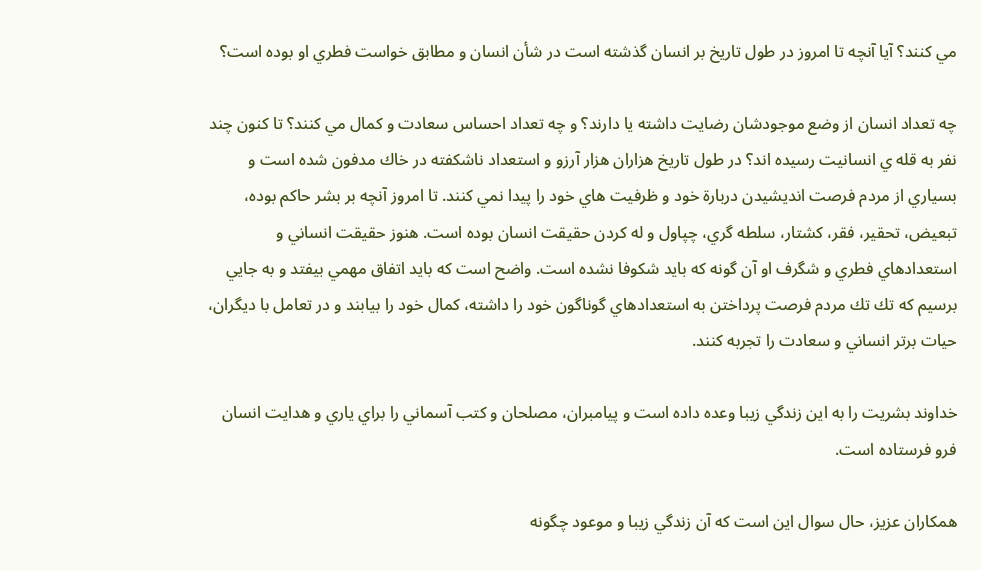مي كنند؟ آيا آنچه تا امروز در طول تاريخ بر انسان گذشته است در شأن انسان و مطابق خواست فطري او بوده است؟

چه تعداد انسان از وضع موجودشان رضايت داشته يا دارند؟ و چه تعداد احساس سعادت و كمال مي كنند؟ تا كنون چند نفر به قله ي انسانيت رسيده اند؟ در طول تاريخ هزاران هزار آرزو و استعداد ناشكفته در خاك مدفون شده است و بسياري از مردم فرصت انديشيدن دربارة خود و ظرفيت هاي خود را پيدا نمي كنند. تا امروز آنچه بر بشر حاكم بوده، تبعيض، تحقير، فقر، كشتار، سلطه گري، چپاول و له كردن حقيقت انسان بوده است. هنوز حقيقت انساني و استعدادهاي فطري و شگرف او آن گونه كه بايد شكوفا نشده است. واضح است كه بايد اتفاق مهمي بيفتد و به جايي برسيم كه تك تك مردم فرصت پرداختن به استعدادهاي گوناگون خود را داشته، كمال خود را بيابند و در تعامل با ديگران، حيات برتر انساني و سعادت را تجربه كنند.

خداوند بشريت را به اين زندگي زيبا وعده داده است و پيامبران، مصلحان و كتب آسماني را براي ياري و هدايت انسان فرو فرستاده است.

همكاران عزيز، حال سوال اين است كه آن زندگي زيبا و موعود چگونه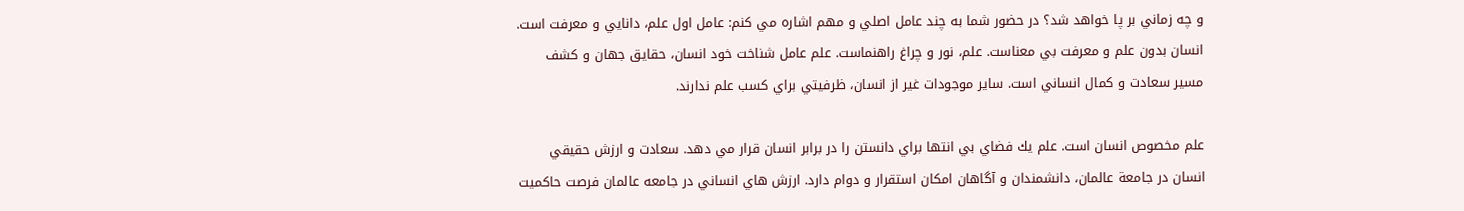و چه زماني بر پا خواهد شد؟ در حضور شما به چند عامل اصلي و مهم اشاره مي كنم: عامل اول علم، دانايي و معرفت است. انسان بدون علم و معرفت بي معناست. علم، نور و چراغ راهنماست. علم عامل شناخت خود انسان، حقايق جهان و كشف مسير سعادت و كمال انساني است. ساير موجودات غير از انسان، ظرفيتي براي كسب علم ندارند.

علم مخصوص انسان است. علم يك فضاي بي انتها براي دانستن را در برابر انسان قرار مي دهد. سعادت و ارزش حقيقي انسان در جامعة عالمان، دانشمندان و آگاهان امكان استقرار و دوام دارد. ارزش هاي انساني در جامعه عالمان فرصت حاكميت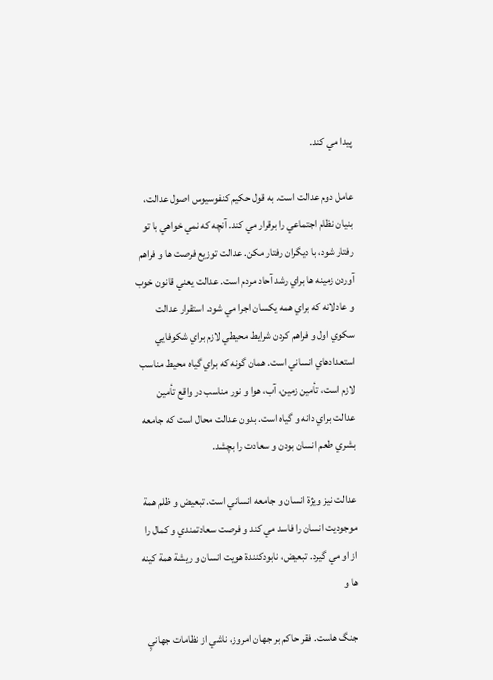پيدا مي كند.

عامل دوم عدالت است. به قول حكيم كنفوسيوس اصول عدالت، بنيان نظام اجتماعي را برقرار مي كند. آنچه كه نمي خواهي با تو رفتار شود، با ديگران رفتار مكن. عدالت توزيع فرصت ها و فراهم آوردن زمينه ها براي رشد آحاد مردم است. عدالت يعني قانون خوب و عادلانه كه براي همه يكسان اجرا مي شود. استقرار عدالت سكوي اول و فراهم كردن شرايط محيطي لازم براي شكوفايي استعدادهاي انساني است. همان گونه كه براي گياه محيط مناسب لازم است، تأمين زمين، آب، هوا و نور مناسب در واقع تأمين عدالت براي دانه و گياه است. بدون عدالت محال است كه جامعه بشري طعم انسان بودن و سعادت را بچشد.

عدالت نيز ويژة انسان و جامعه انساني است. تبعيض و ظلم همة موجوديت انسان را فاسد مي كند و فرصت سعادتمندي و كمال را از او مي گيرد. تبعيض، نابودكنندة هويت انسان و ريشة همة كينه ها و

جنگ هاست. فقر حاكم بر جهان امروز، ناشي از نظامات جهانيِ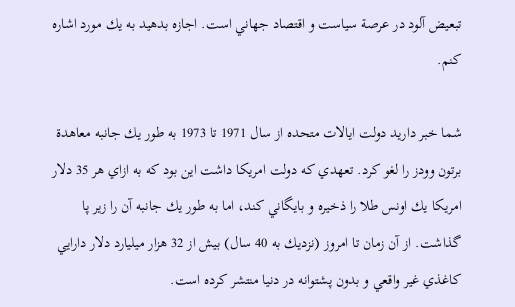تبعيض آلود در عرصة سياست و اقتصاد جهاني است. اجازه بدهيد به يك مورد اشاره كنم.

شما خبر داريد دولت ايالات متحده از سال 1971 تا 1973 به طور يك جانبه معاهدة برتون وودز را لغو كرد. تعهدي كه دولت امريكا داشت اين بود كه به ازاي هر 35 دلار امريكا يك اونس طلا را ذخيره و بايگاني كند، اما به طور يك جانبه آن را زير پا گذاشت. از آن زمان تا امروز (نزديك به 40 سال) بيش از 32 هزار ميليارد دلار دارايي كاغذي غير واقعي و بدون پشتوانه در دنيا منتشر كرده است.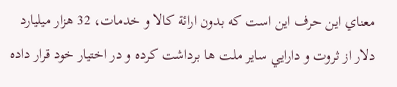معناي اين حرف اين است كه بدون ارائة كالا و خدمات، 32 هزار ميليارد دلار از ثروت و دارايي ساير ملت ها برداشت كرده و در اختيار خود قرار داده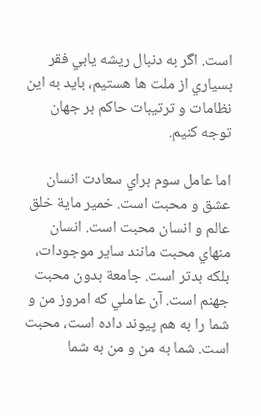است. اگر به دنبال ريشه يابي فقر بسياري از ملت ها هستيم، بايد به اين نظامات و ترتيبات حاكم بر جهان توجه كنيم.

اما عامل سوم براي سعادت انسان عشق و محبت است. خمير ماية خلق عالم و انسان محبت است. انسان منهاي محبت مانند ساير موجودات، بلكه بدتر است. جامعة بدون محبت جهنم است. آن عاملي كه امروز من و شما را به هم پيوند داده است، محبت است. شما به من و من به شما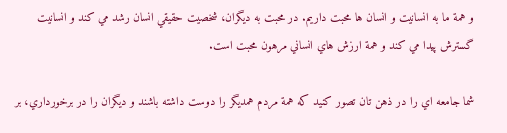و همة ما به انسانيت و انسان ها محبت داريم. در محبت به ديگران، شخصيت حقيقي انسان رشد مي كند و انسانيت گسترش پيدا مي كند و همة ارزش هاي انساني مرهون محبت است.

شما جامعه اي را در ذهن تان تصور كنيد كه همة مردم همديگر را دوست داشته باشند و ديگران را در برخورداري، بر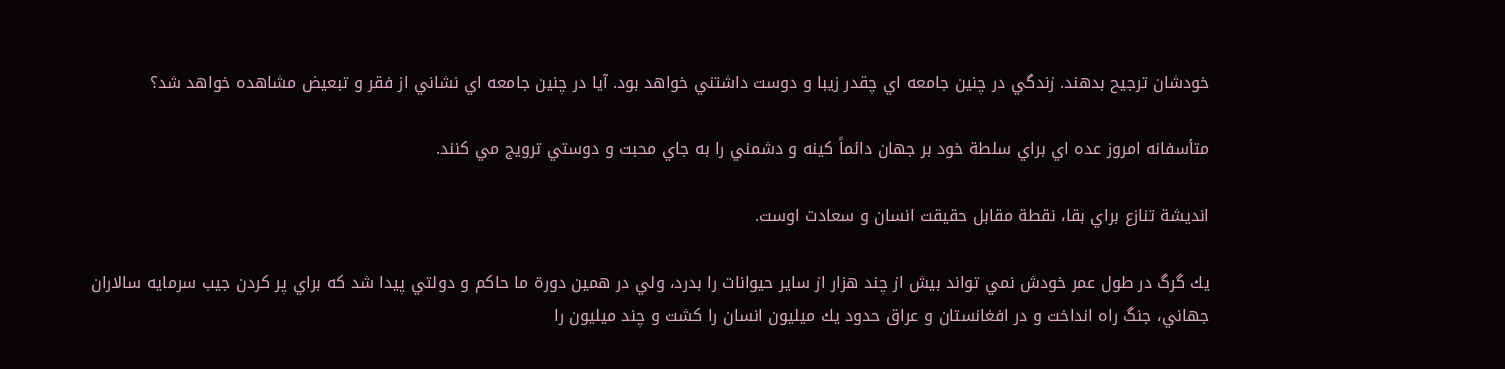خودشان ترجيح بدهند. زندگي در چنين جامعه اي چقدر زيبا و دوست داشتني خواهد بود. آيا در چنين جامعه اي نشاني از فقر و تبعيض مشاهده خواهد شد؟

متأسفانه امروز عده اي براي سلطة خود بر جهان دائماً كينه و دشمني را به جاي محبت و دوستي ترويج مي كنند.

انديشة تنازع براي بقا، نقطة مقابل حقيقت انسان و سعادت اوست.

يك گرگ در طول عمر خودش نمي تواند بيش از چند هزار از ساير حيوانات را بدرد، ولي در همين دورة ما حاكم و دولتي پيدا شد كه براي پر كردن جيب سرمايه سالاران جهاني، جنگ راه انداخت و در افغانستان و عراق حدود يك ميليون انسان را كشت و چند ميليون را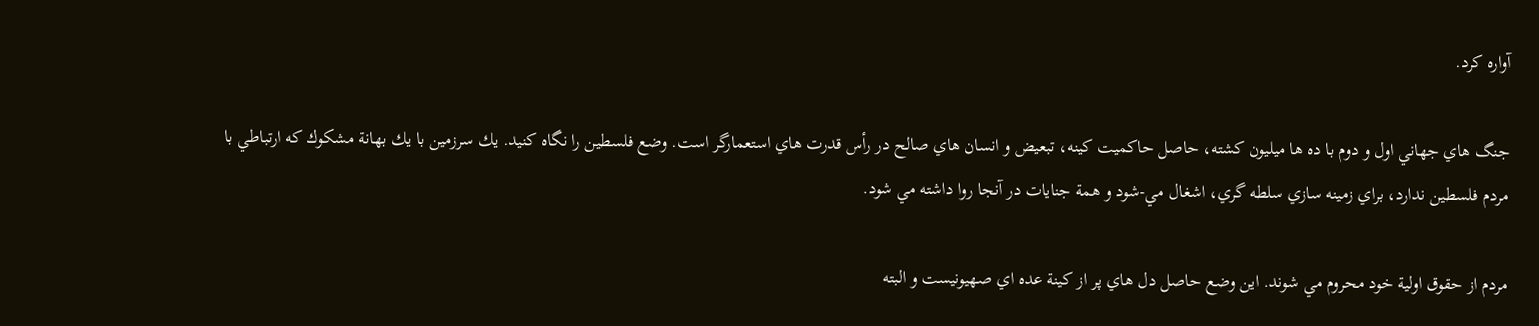آواره كرد.

جنگ هاي جهاني اول و دوم با ده ها ميليون كشته، حاصل حاكميت كينه، تبعيض و انسان هاي صالح در رأس قدرت هاي استعمارگر است. وضع فلسطين را نگاه كنيد. يك سرزمين با يك بهانة مشكوك كه ارتباطي با مردم فلسطين ندارد، براي زمينه سازي سلطه گري، اشغال مي-شود و همة جنايات در آنجا روا داشته مي شود.

مردم از حقوق اولية خود محروم مي شوند. اين وضع حاصل دل هاي پر از كينة عده اي صهيونيست و البته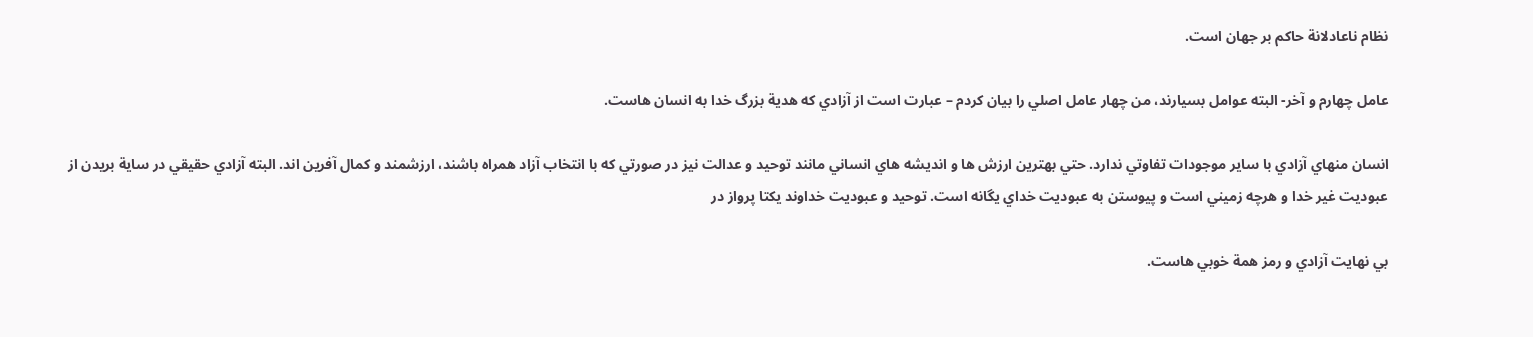نظام ناعادلانة حاكم بر جهان است.

عامل چهارم و آخر- البته عوامل بسيارند، من چهار عامل اصلي را بيان كردم – عبارت است از آزادي كه هدية بزرگ خدا به انسان هاست.

انسان منهاي آزادي با ساير موجودات تفاوتي ندارد. حتي بهترين ارزش ها و انديشه هاي انساني مانند توحيد و عدالت نيز در صورتي كه با انتخاب آزاد همراه باشند، ارزشمند و كمال آفرين اند. البته آزادي حقيقي در ساية بريدن از عبوديت غير خدا و هرچه زميني است و پيوستن به عبوديت خداي يگانه است. توحيد و عبوديت خداوند يكتا پرواز در

بي نهايت آزادي و رمز همة خوبي هاست.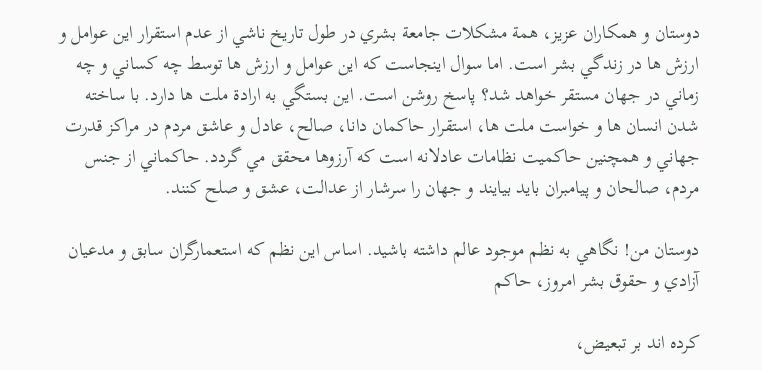دوستان و همكاران عزيز، همة مشكلات جامعة بشري در طول تاريخ ناشي از عدم استقرار اين عوامل و ارزش ها در زندگي بشر است. اما سوال اينجاست كه اين عوامل و ارزش ها توسط چه كساني و چه زماني در جهان مستقر خواهد شد؟ پاسخ روشن است. اين بستگي به ارادة ملت ها دارد. با ساخته شدن انسان ها و خواست ملت ها، استقرار حاكمان دانا، صالح، عادل و عاشق مردم در مراكز قدرت جهاني و همچنين حاكميت نظامات عادلانه است كه آرزوها محقق مي گردد. حاكماني از جنس مردم، صالحان و پيامبران بايد بيايند و جهان را سرشار از عدالت، عشق و صلح كنند.

دوستان من! نگاهي به نظم موجود عالم داشته باشيد. اساس اين نظم كه استعمارگران سابق و مدعيان آزادي و حقوق بشر امروز، حاكم

كرده اند بر تبعيض،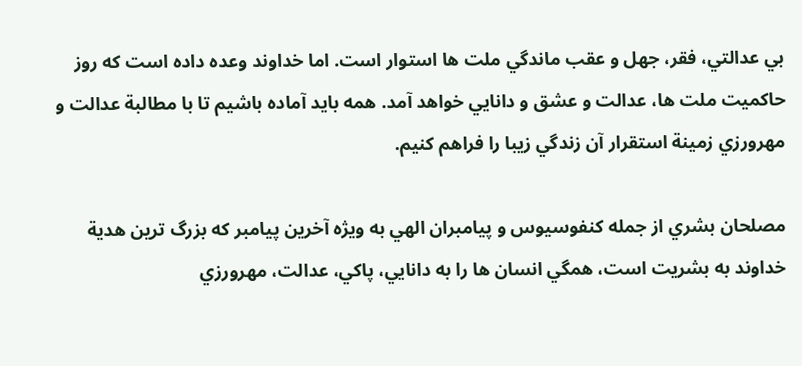بي عدالتي، فقر، جهل و عقب ماندگي ملت ها استوار است. اما خداوند وعده داده است كه روز حاكميت ملت ها، عدالت و عشق و دانايي خواهد آمد. همه بايد آماده باشيم تا با مطالبة عدالت و مهرورزي زمينة استقرار آن زندگي زيبا را فراهم كنيم.

مصلحان بشري از جمله كنفوسيوس و پيامبران الهي به ويژه آخرين پيامبر كه بزرگ ترين هدية خداوند به بشريت است، همگي انسان ها را به دانايي، پاكي، عدالت، مهرورزي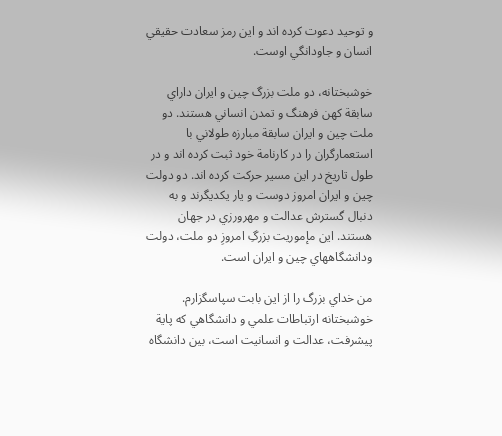و توحيد دعوت كرده اند و اين رمز سعادت حقيقي انسان و جاودانگي اوست.

خوشبختانه، دو ملت بزرگ چين و ايران داراي سابقة كهن فرهنگ و تمدن انساني هستند. دو ملت چين و ايران سابقة مبارزه طولاني با استعمارگران را در كارنامة خود ثبت كرده اند و در طول تاريخ در اين مسير حركت كرده اند. دو دولت چين و ايران امروز دوست و يار يكديگرند و به دنبال گسترش عدالت و مهرورزي در جهان هستند. اين مإموريت بزرگِ امروزِ دو ملت، دولت ودانشگاههاي چين و ايران است.

من خداي بزرگ را از اين بابت سپاسگزارم. خوشبختانه ارتباطات علمي و دانشگاهي كه پاية پيشرفت، عدالت و انسانيت است، بين دانشگاه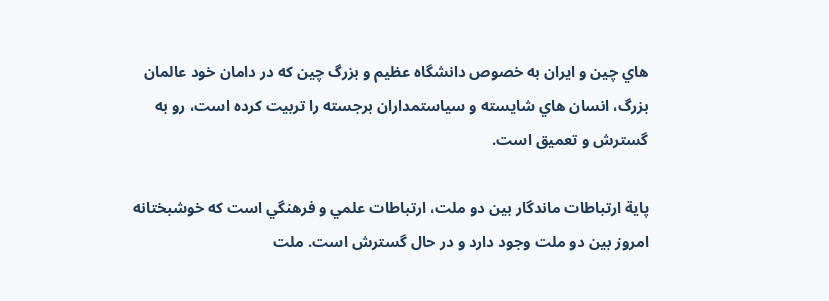هاي چين و ايران به خصوص دانشگاه عظيم و بزرگ چين كه در دامان خود عالمان بزرگ، انسان هاي شايسته و سياستمداران برجسته را تربيت كرده است، رو به گسترش و تعميق است.

پاية ارتباطات ماندگار بين دو ملت، ارتباطات علمي و فرهنگي است كه خوشبختانه امروز بين دو ملت وجود دارد و در حال گسترش است. ملت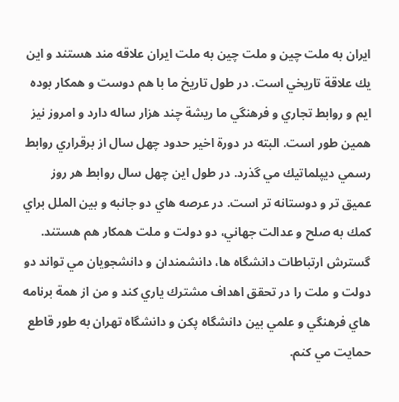ايران به ملت چين و ملت چين به ملت ايران علاقه مند هستند و اين يك علاقة تاريخي است. در طول تاريخ ما با هم دوست و همكار بوده ايم و روابط تجاري و فرهنگي ما ريشة چند هزار ساله دارد و امروز نيز همين طور است. البته در دورة اخير حدود چهل سال از برقراري روابط رسمي ديپلماتيك مي گذرد. در طول اين چهل سال روابط هر روز عميق تر و دوستانه تر است. در عرصه هاي دو جانبه و بين الملل براي كمك به صلح و عدالت جهاني، دو دولت و ملت همكار هم هستند. گسترش ارتباطات دانشگاه ها، دانشمندان و دانشجويان مي تواند دو دولت و ملت را در تحقق اهداف مشترك ياري كند و من از همة برنامه هاي فرهنگي و علمي بين دانشگاه پكن و دانشگاه تهران به طور قاطع حمايت مي كنم.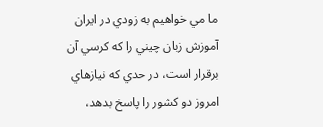ما مي خواهيم به زودي در ايران آموزش زبان چيني را كه كرسي آن برقرار است، در حدي كه نيازهاي امروز دو كشور را پاسخ بدهد،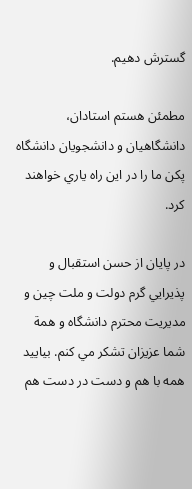گسترش دهيم.

مطمئن هستم استادان، دانشگاهيان و دانشجويان دانشگاه پكن ما را در اين راه ياري خواهند كرد.

در پايان از حسن استقبال و پذيرايي گرم دولت و ملت چين و مديريت محترم دانشگاه و همة شما عزيزان تشكر مي كنم. بياييد همه با هم و دست در دست هم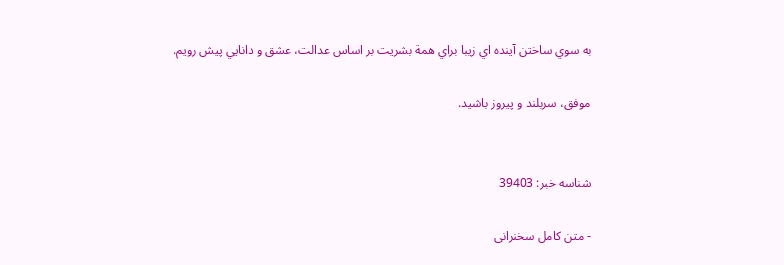به سوي ساختن آينده اي زيبا براي همة بشريت بر اساس عدالت، عشق و دانايي پيش رويم.

موفق، سربلند و پيروز باشيد.


شناسه خبر: 39403

- متن کامل سخنرانی